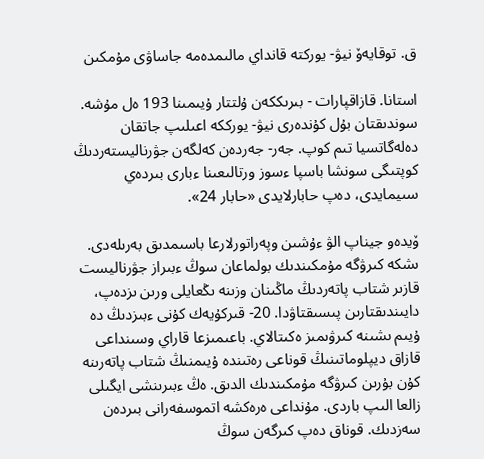ق. توقايەۆ نيۋ- يوركتە قانداي مالىمدەمە جاساۋى مۇمكىن

استانا. قازاقپارات - بىرىككەن ۇلتتار ۇيىمىنا 193 ەل مۇشە. سوندىقتان بۇل كۇندەرى نيۋ- يورككە اعىلىپ جاتقان دەلەگاتسيا تىم كوپ. جەر- جەردەن كەلگەن جۋرناليستەردىڭ كوپتىگى سونشا باسپا ءسوز ورتالىعىنا ءبارى بىردەي سىيمايدى، دەپ حابارلايدى «حابار 24».

ۆيدەو جيناپ الۋ ءۇشىن وپەراتورلارعا باسىمدىق بەرىلەدى. ىشكە كىرۋگە مۇمكىندىك بولماعان سوڭ ءبىراز جۋرناليست قازىر شتاب پاتەردىڭ ماڭىنان وزىنە ىڭعايلى ورىن ىزدەپ، دايىندىقتارىن پىسىقتاۋدا. 20- قىركۇيەك كۇنى ءبىزدىڭ دە ۇيىم ىشىنە كىرۋىمىز ەكىتالاي. باعىمىزعا قاراي وسىنداعى قازاق ديپلوماتىنىڭ قوناعى رەتىندە ۇيىمنىڭ شتاب پاتەرىنە كۇن بۇرىن كىرۋگە مۇمكىندىك الدىق. ەڭ ءبىرىنشى ايگىلى زالعا الىپ باردى. مۇنداعى ەرەكشە اتموسفەرانى بىردەن سەزدىك. قوناق دەپ كىرگەن سوڭ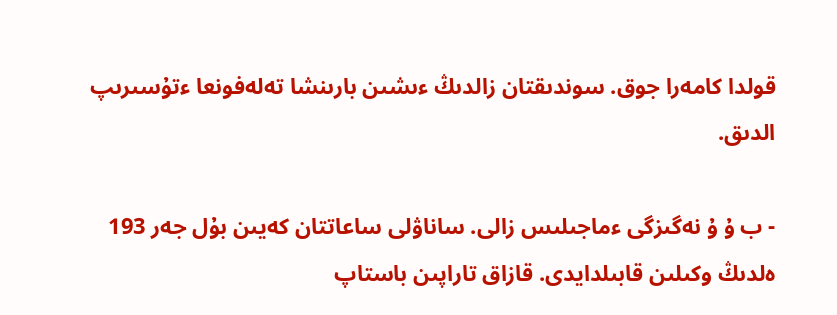قولدا كامەرا جوق. سوندىقتان زالدىڭ ءىشىن بارىنشا تەلەفونعا ءتۇسىرىپ الدىق.

- ب ۇ ۇ نەگىزگى ءماجىلىس زالى. ساناۋلى ساعاتتان كەيىن بۇل جەر 193 ەلدىڭ وكىلىن قابىلدايدى. قازاق تاراپىن باستاپ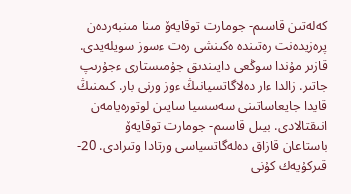كەلەتىن قاسىم- جومارت توقايەۆ مىنا مىنبەردەن پرەزيدەنت رەتىندە ەكىنشى رەت ءسوز سويلەيدى. قازىر مۇندا سوڭعى دايىندىق جۇمىستارى ءجۇرىپ جاتىر. زالدا ءار دەلاگاتسيانىڭ ءوز ورنى بار. كىمنىڭ قايدا جايعاساتىنى سەسسيا سايىن لوتورەيامەن انىقتالادى. بيىل قاسىم- جومارت توقايەۆ باستاعان قازاق دەلەگاتسياسى ورتادا وتىرادى. 20- قىركۇيەك كۇنى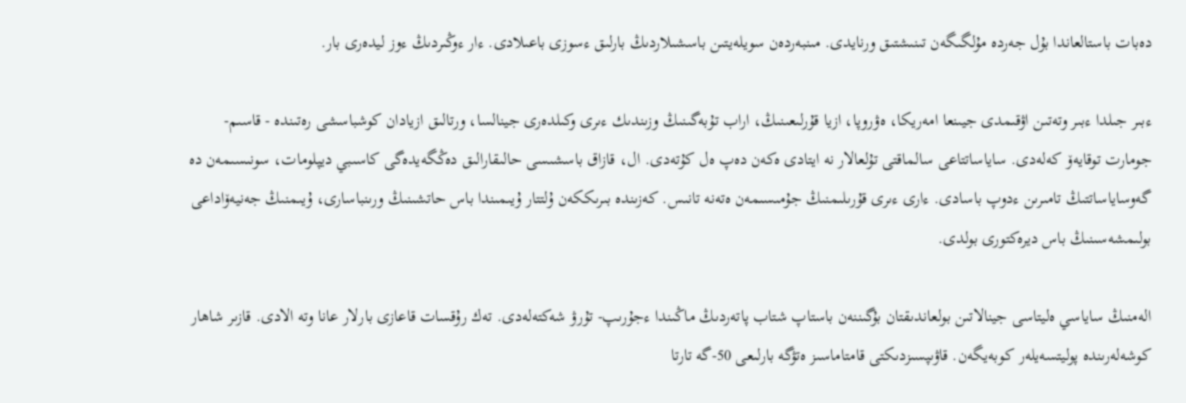دەبات باستالعاندا بۇل جەردە مۇلگىگەن تىنىشتىق ورنايدى. مىنبەردەن سويلەيتىن باسشىلاردىڭ بارلىق ءسوزى باعىلادى. ءار ءوڭىردىڭ ءوز ليدەرى بار.

ءبىر جىلدا ءبىر وتەتىن اۋقىمدى جيىنعا امەريكا، ەۋروپا، ازيا قۇرلىعىنىڭ، اراب تۇبەگىنىڭ وزىندىك ءىرى وكىلدەرى جينالسا، ورتالىق ازيادان كوشباسشى رەتىندە - قاسىم- جومارت توقايەۆ كەلەدى. ساياساتتاعى سالماقتى تۇلعالار نە ايتادى ەكەن دەپ ەل كۇتەدى. ال، قازاق باسشىسى حالىقارالىق دەڭگەيدەگى كاسىبي ديپلومات، سونىسىمەن دە گەوساياساتتىڭ تامىرىن ءدوپ باسادى. ءارى ءىرى قۇرىلىمنىڭ جۇمىسىمەن ەتەنە تانىس. كەزىندە بىرىككەن ۇلتتار ۇيىمىندا باس حاتشىنىڭ ورىنباسارى، ۇيىمنىڭ جەنيەۆاداعى بولىمشەسىنىڭ باس ديرەكتورى بولدى.

الەمنىڭ ساياسي ەليتاسى جينالاتىن بولعاندىقتان بۇگىننەن باستاپ شتاب پاتەردىڭ ماڭىندا ءجۇرىپ- تۇرۋ شەكتەلەدى. تەك رۇقسات قاعازى بارلار عانا وتە الادى. قازىر شاھار كوشەلەرىندە پوليتسەيلەر كوبەيگەن. قاۋىپسىزدىكتى قامتاماسىز ەتۋگە بارلىعى 50-گە تارتا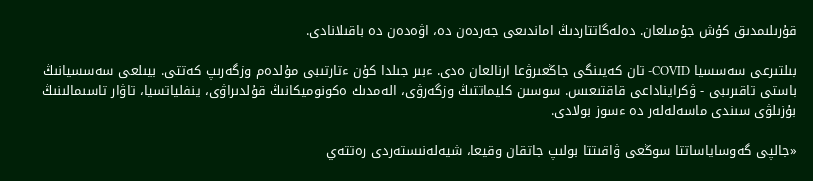قۇرىلىمدىق كۇش جۇمىلعان. دەلەگاتتاردىڭ اماندىعى جەردەن دە، اۋەدەن دە باقىلانادى.

بىلتىرعى سەسسيا COVID- تان كەيىنگى جاڭعىرۋعا ارنالعان ەدى. ءبىر جىلدا كۇن ءتارتىبى مۇلدەم وزگەرىپ كەتتى. بيىلعى سەسسيانىڭ باستى تاقىرىبى - ۋكرايناداعى قاقتىعىس. سوسىن كليماتتىڭ وزگەرۋى، الەمدىك ەكونوميكانىڭ قۇلدىراۋى، ينفلياتسيا، تاۋار تاسىمالىنىڭ بۇزىلۋى سىندى ماسەلەلەر دە ءسوز بولادى.

«جالپى گەوساياساتتا سوڭعى ۋاقىتتا بولىپ جاتقان وقيعا، شيەلەنىستەردى رەتتەي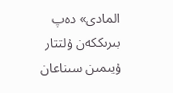المادى» دەپ بىرىككەن ۇلتتار ۇيىمىن سىناعان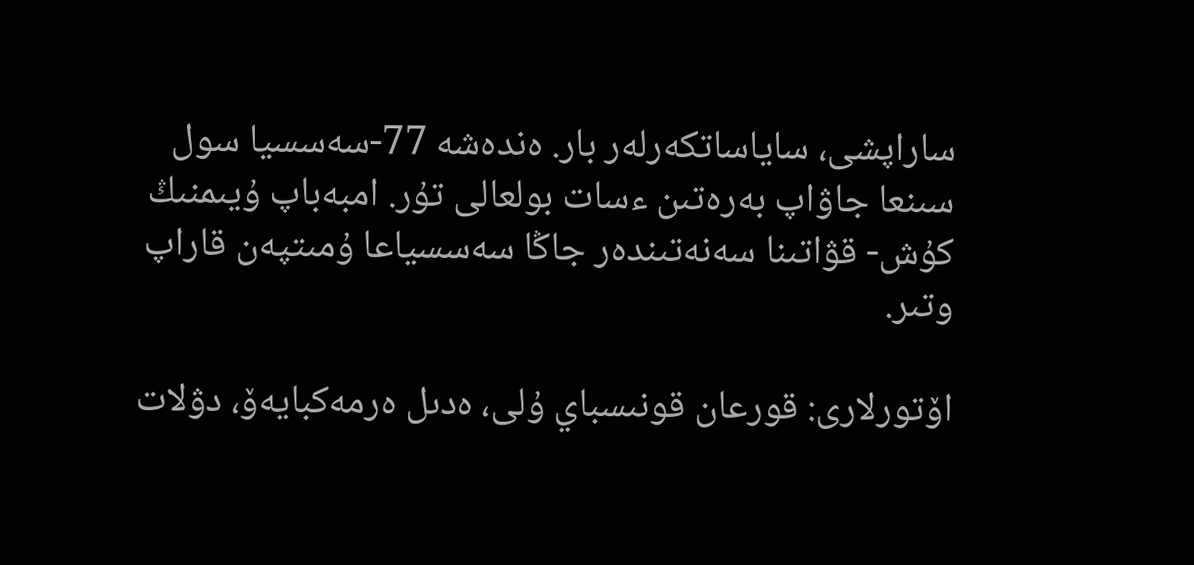ساراپشى، ساياساتكەرلەر بار. ەندەشە 77-سەسسيا سول سىنعا جاۋاپ بەرەتىن ءسات بولعالى تۇر. امبەباپ ۇيىمنىڭ كۇش- قۋاتىنا سەنەتىندەر جاڭا سەسسياعا ۇمىتپەن قاراپ وتىر.

اۆتورلارى: قورعان قونىسباي ۇلى، ەدىل ەرمەكبايەۆ، دۋلات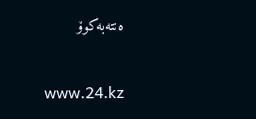ەنتەبەكوۆ

www.24.kz